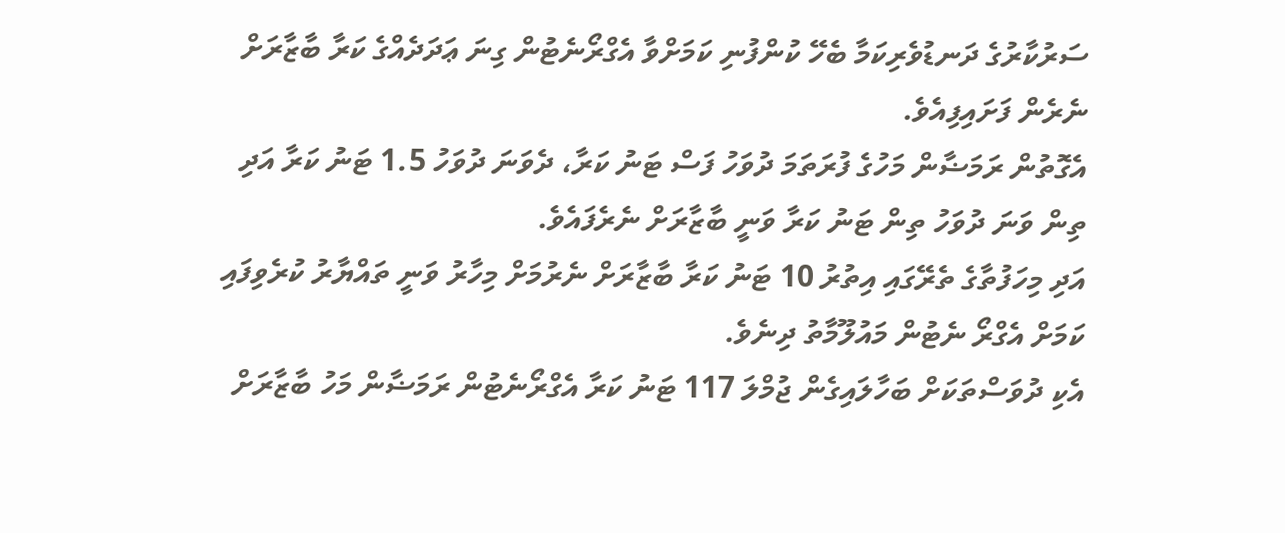ސަރުކާރުގެ ދަނޑުވެރިކަމާ ބެހޭ ކުންފުނި ކަމަށްވާ އެގްރޯނެޓުން ގިނަ ޢަދަދެއްގެ ކަރާ ބާޒާރަށް ނެރެން ފަށައިފިއެވެ.
އެގޮތުން ރަމަޟާން މަހުގެ ފުރަތަމަ ދުވަހު ފަސް ޓަނު ކަރާ، ދެވަނަ ދުވަހު 1.5 ޓަނު ކަރާ އަދި ތިން ވަނަ ދުވަހު ތިން ޓަނު ކަރާ ވަނީ ބާޒާރަށް ނެރެފައެވެ.
އަދި މިހަފުތާގެ ތެރޭގައި އިތުރު 10 ޓަނު ކަރާ ބާޒާރަށް ނެރުމަށް މިހާރު ވަނީ ތައްޔާރު ކުރެވިފައި ކަމަށް އެގްރޯ ނެޓުން މައުލޫމާތު ދިނެވެ.
އެކި ދުވަސްތަކަށް ބަހާލައިގެން ޖުމްލަ 117 ޓަނު ކަރާ އެގްރޯނެޓުން ރަމަޟާން މަހު ބާޒާރަށް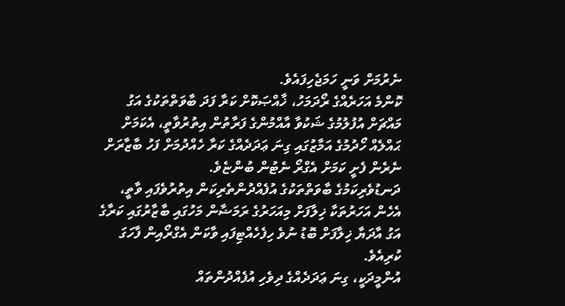ނެރުމަށް ވަނީ ހަމަޖެހިފައެވެ.
ކޮންމެ އަހަރެއްގެ ރޯދަމަހު، ޚާއްޞަކޮށް ކަރާ ފަދަ ބާވަތްތަކުގެ އަގު މައްޗަށް އުފުލުމުގެ ޝަކުވާ އާއްމުންގެ ފަރާތުން އިތުރުވާތީ، އެކަމަށް ޙައްލެއް ހޯދުމުގެ އަމާޒުގައި ގިނަ ޢަދަދެއްގެ ކަރާ ހެއްދުމަށް ފަހު ބާޒާރަށް ނެރެން ފެށީ ކަމަށް އެގްރޯ ނެޓުން ބުންޏެވެ.
ދަނޑުވެރިކަމުގެ ބާވަތްތަކުގެ އުފެއްދުންތެރިކަން އިތުރުވެފައި ވާތީ، އެހެން އަހަރުތަކާ ޚިލާފަށް މިއަހަރުގެ ރަމަޟާން މަހުގައި ބާޒާރުގައި ކަރާގެ އަގު އާދަޔާ ޚިލާފަށް ބޮޑު ނުވެ ހިފެހެއްޓިފައި ވާކަން އެގްރޯއިން ފާހަގަ ކުރިއެވެ.
އުންމީދަކީ، ގިނަ ޢަދަދެއްގެ ދިވެހި އުފެއްދުންތައް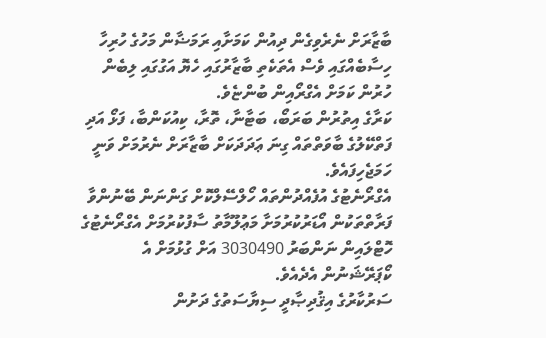ބާޒާރަށް ނެރެވިގެން ދިއުން ކަމަށާއި ރަމަޟާން މަހުގެ ހުރިހާ ހިސާބެއްގައި ވެސް އެތަކެތި ބާޒާރުގައި ހެޔޮ އަގުގައި ލިބެން ހުރުން ކަމަށް އެގްރޯއިން ބުންޏެވެ.
ކަރާގެ އިތުރުން ބަރަބޯ، ބަޓާނާ، ތޮރާ، ކިއުކަންބާ، ފަޅޯ އަދި ފަތްކޭލުގެ ބާވަތްތައް ގިނަ ޢަދަދަކަށް ބާޒާރަށް ނެރުމަށް ވަނީ ހަމަޖެހިފައެވެ.
އެގްރޯނެޓުގެ އުފެއްދުންތައް ހޯލްސޭލްކޮށް ގަންނަން ބޭނުންވާ ފަރާތްތަކުން އޯޑަރުކުރުމަށާ މަޢުލޫމާތު ސާފުކުރުމަށް އެގްރޯނެޓުގެ ހޮޓްލައިން ނަންބަރު 3030490 އަށް ގުޅުމަށް އެ ކޯޕަރޭޝަނުން އެދެއެވެ.
ސަރުކާރުގެ އިޤުދިޞާދީ ސިޔާސަތުގެ ދަށުން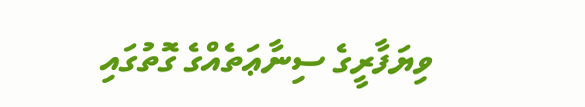ވިޔަފާރީގެ ސިނާޢަތެއްގެ ގޮތުގައި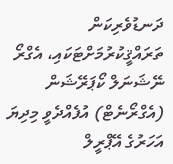ދަނޑުވެރިކަން ތަރައްޤީކުރުމަށްޓަކައި، އެގްރޯ ނޭޝަނަލް ކޯޕަރޭޝަން (އެގްރޯނެޓް) އުފެއްދެވީ މިދިޔަ އަހަރުގެ އޭޕްރީލް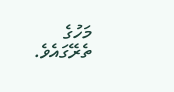މަހުގެ ތެރޭގައެވެ.